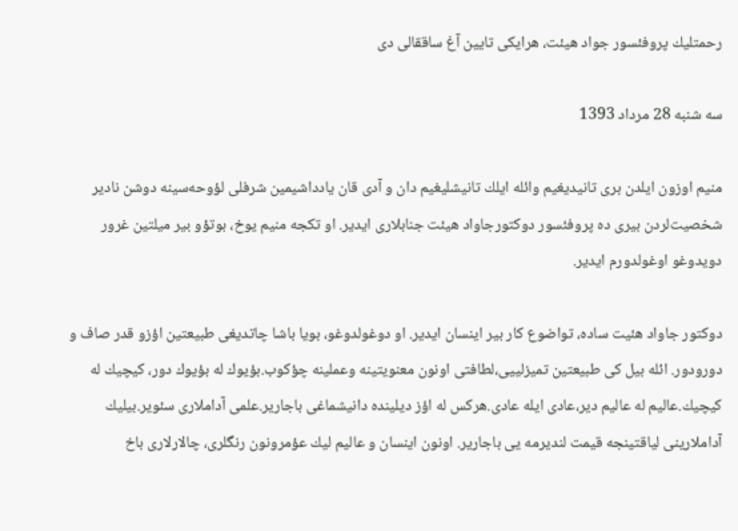رحمتلیك پروفئسور جواد هیئت، هرایكی تایین آغ ساققالی دی

سه شنبه 28 مرداد 1393

منیم اوزون ایلدن بری تانیدیغیم وائله ایلك تانیشلیغیم دان و آدی قان یادداشیمین شرفلی لؤوحه‌سینه دوشن نادیر شخصیت‌لردن بیری ده پروفئسور دوكتورجاواد هیئت جنابلاری‌ ایدیر. او تكجه منیم یوخ، بوتؤو بیر میلتین غرور دویدوغو اوغولدورم ایدیر.

دوكتور جاواد هئیت ساده، تواضوع كار بیر اینسان ایدیر. او دوغولدوغو، بویا باشا چاتدیغی طبیعتین اؤزو قدر صاف و دورودور. ائله بیل كی طبیعتین تمیزلییی،لطافتی اونون معنویتینه وعملینه چؤكوب.بؤیوك له بؤیوك دور، كیچیك له كیچیك.عالیم له عالیم دیر،عادی ایله عادی.هركس له اؤز دیلینده دانیشماغی باجاریر.علمی آداملاری سئویر.بیلیك آداملارینی لیاقتینجه قیمت لندیرمه یی باجاریر. اونون اینسان و عالیم لیك عؤمرونون رنگلری، چالارلاری باخ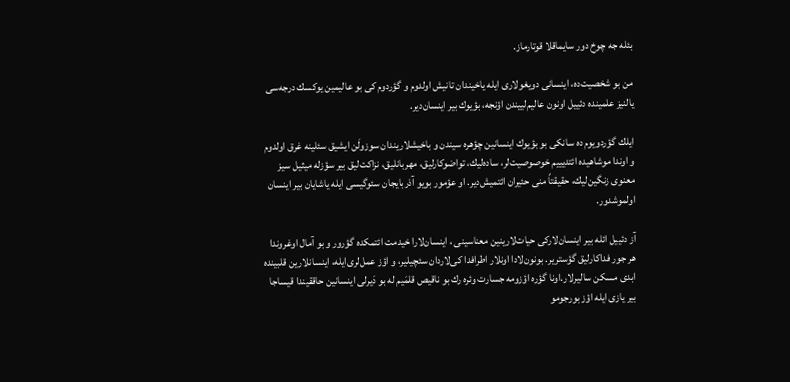بئله جه چوخ دور سایماقلا قوتارماز.

من بو شخصیت‌ده، اینسانی دویغولاری ایله یاخیندان تانیش اولدوم و گؤردوم كی بو عالیمین یوكسك درجه‌سی یالنیز علمینده دئییل اونون عالیم‌لییندن اؤنجه، بؤیوك بیر اینسان‌دیر.

ایلك گؤردویوم ‌ده سانكی بو بؤیوك اینسانین چؤهره‌ سیندن و باخیشلاریندان سوزولَن ایشیق سئلینه غرق اولدوم و اوندا موشاهیده ائتدیییم خوصوصیت‌لر، ساده‌لیك، تواضو‌كارلیق، مهربانلیق، نزاكت‌لیق بیر سؤزله میثیل ‌سیز معنوی زنگین‌لیك، حقیقتاً منی حئیران ائتمیش‌دیر. او عؤمور بویو آذربایجان سئوگیسی ایله یاشایان بیر اینسان اولموشدور.

آز دئییل ائله بیر اینسان‌لاركی حیات‌لارینین معناسینی ، اینسان‌لارا خیدمت ائتمكده گؤرور و بو آمال اوغروندا هر جور فداكارلیق گؤستریر. بونون‌لادا اونلار اطرافدا كی‌لاردان سئچیلیر، و اؤز عمل‌لری‌ایله، اینسانلارین قلبینده ابدی مسكن سالیرلار.اونا گؤره اؤزومه جسارت وئره رك بو ناقیص قلمَیم له بو دَیرلی اینسانین حاققیندا قیساجا بیر یازی ایله اؤز بورجومو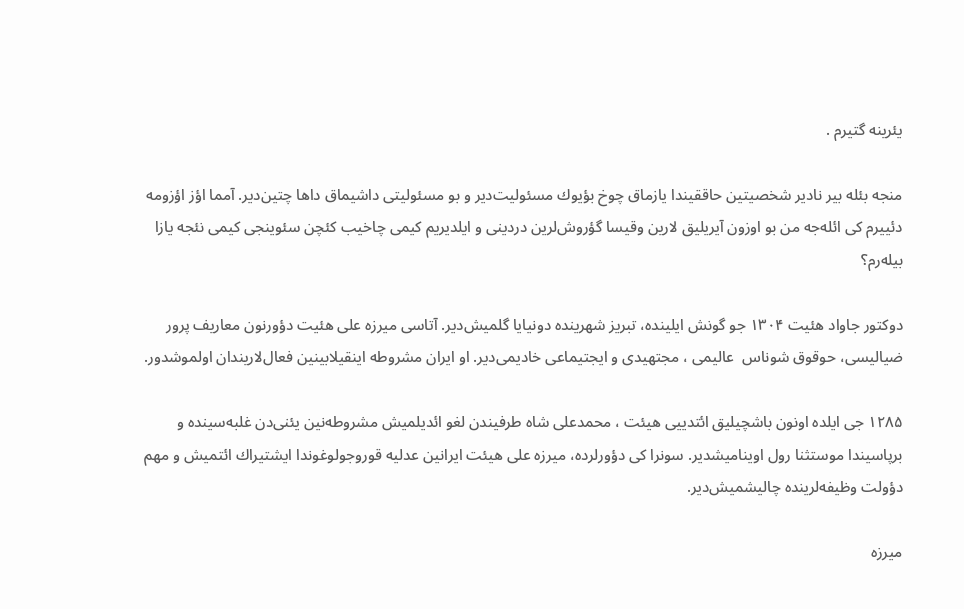یئرینه گتیرم .

منجه بئله بیر نادیر شخصیتین حاققیندا یازماق چوخ بؤیوك مسئولیت‌دیر و بو مسئولیتی داشیماق داها چتین‌دیر. آمما اؤز اؤزومه دئییرم كی ائله‌جه من بو اوزون آیریلیق لارین وقیسا گؤرو‌ش‌لرین دردینی و ایلدیریم كیمی چاخیب كئچن سئوینجی كیمی نئجه یازا بیله‌رم؟

دوكتور جاواد هئیت ۱۳۰۴ جو گونش ایلینده، تبریز شهرینده دونیایا گلمیش‌دیر. آتاسی میرزه علی هئیت دؤورنون معاریف پرور ضیالیسی، حوقوق شوناس  عالیمی ، مجتهیدی و ایجتیماعی خادیمی‌دیر. او ایران مشروطه اینقیلابینین فعال‌لاریندان اولموشدور.

۱۲۸۵ جی ایلده اونون باشچیلیق ائتدییی هیئت ، محمدعلی شاه طرفیندن لغو ائدیلمیش مشروطه‌نین یئنی‌دن غلبه‌سینده و برپاسیندا موستثنا رول اوینامیشدیر. سونرا كی دؤورلرده، میرزه علی هیئت ایرانین عدلیه قوروجولوغوندا ایشتیراك ائتمیش و مهم  دؤولت وظیفه‌لرینده چالیشمیش‌دیر.

میرزه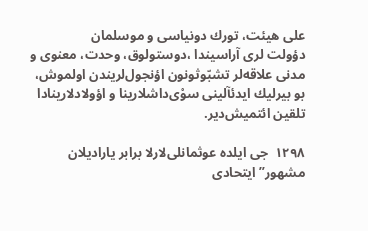علی هیئت، تورك دونیاسی و موسلمان دؤولت ‌لری آراسیندا ،دوستولوق، وحدت، معنوی و مدنی علاقه‌لر تشبّوثونون اؤنجول‌لریندن اولموش، بو بیرلیك ایدئآلینی سوْی‌داشلارینا و اؤولادلارینادا تلقین ائتمیش‌دیر.

۱۲۹۸  جی ایلده عوثمانلی‌لارلا برابر یارادیلان مشهور” ایتحادی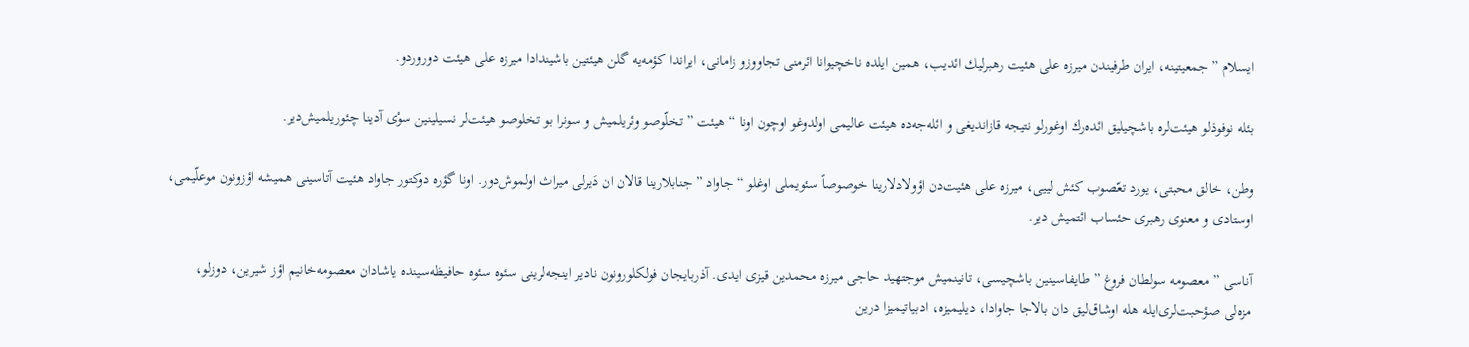ایسلام ” جمعیتینه، ایران طرفیندن میرزه‌ علی هئیت رهبرلیك ائدیب، همین ایلده ناخچیوانا ائرمنی تجاووزو زامانی، ایراندا كؤمه‌یه گلن هیئتین باشیندادا میرزه علی هیئت دوروردو.

بئله نوفوذلو هیئت‌لره باشچیلیق ائده‌رك اوغورلو نتیجه قازاندیغی و ائله‌جه‌ده هیئت عالیمی اولدوغو اوچون اونا “ هیئت ” تخلّوصو وئریلمیش و سونرا بو تخلوصو هیئت‌لر نسیلینین سوْی آدینا چئوریلمیش‌دیر.

وطن، خالق محبتی، یورد تعّصوب كئش لییی، میرزه علی هئیت‌دن اؤولادلارینا خوصوصاً سئویملی اوغلو “ جاواد ” جنابلارینا قالان ان دَیرلی میراث اولموش‌دور. اونا گؤره دوكتور جاواد هئیت آتاسینی همیشه اؤزونون موعلّیمی، اوستادی و معنوی رهبری حئساب ائتمیش ‌دیر.

آناسی ” معصومه‌ سولطان فروغ ” طایفاسینین باشچیسی، تانینمیش موجتهید حاجی میرزه محمدین قیزی ایدی. آذربایجان فولكلورونون نادیر اینجه‌لرینی سئوه سئوه حافیظه‌سینده یاشادان معصومه‌خانیم اؤز شیرین، دوزلو، مزه‌لی صؤحبت‌لری‌ایله هله اوشاق‌لیق ‌دان بالاجا جاوادا، دیلیمیزه، ادبیاتیمیزا درین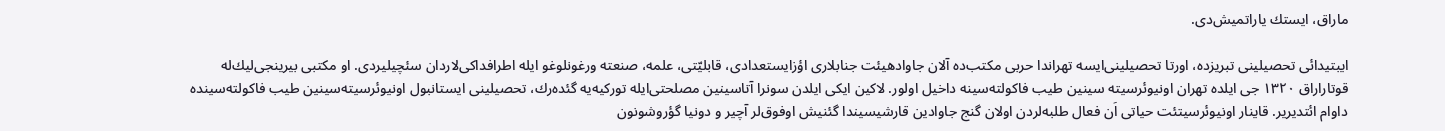ماراق، ایستك یاراتمیش‌دی.

ایبتیدائی تحصیلینی تبریزده، اورتا تحصیلینی‌ایسه تهراندا حربی‌ مكتب‌ده آلان جاوادهیئت جنابلاری اؤزایستعدادی، قابلیّتی، علمه، صنعته ورغونلوغو ایله اطرافداكی‌لاردان سئچیلیردی. او مكتبی بیرینجی‌لیك‌له قوتاراراق ۱۳۲۰ جی ایلده تهران اونیوئرسیته ‌سینین طیب فاكولته‌سینه داخیل اولور. لاكین ایكی ایلدن سونرا آتاسینین مصلحتی‌ایله توركیه‌یه گئده‌رك، تحصیلینی ایستانبول اونیوئرسیته‌‌سینین طیب فاكولته‌سینده داوام ائتدیریر. قاینار اونیوئرسیتئت حیاتی اَن فعال طلبه‌لردن اولان گنج جاوادین قارشیسیندا گئنیش اوفوق‌لر آچیر و دونیا گؤروشونون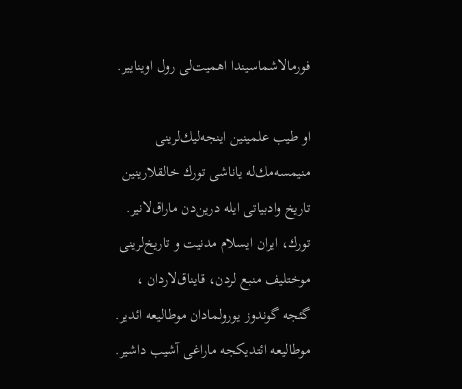فورمالاشماسیندا اهمیت‌لی رول اویناییر.

او طیب علمینین اینجه‌لیك‌لرینی منیمسه‌مك‌له یاناشی تورك خالقلارینین تاریخ وادبیاتی‌ ایله‌ درین‌دن ماراق‌لانیر. تورك، ایران ایسلام مدنیت و تاریخ‌لرینی موختلیف منبع ‌لردن، قایناق‌لاردان ، گئجه گوندوز یورولمادان موطالیعه ائدیر. موطالیعه ائتدیكجه ماراغی آشیب داشیر.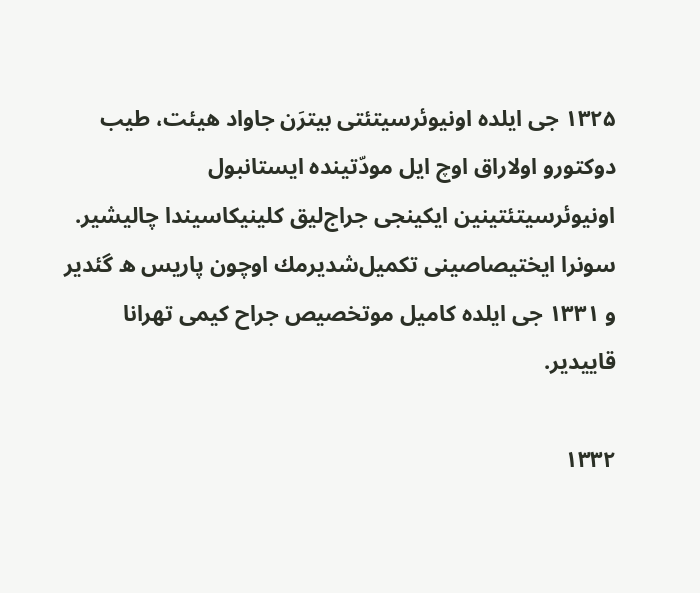۱۳۲۵ جی‌ ایلده اونیوئرسیتئتی بیترَن جاواد هیئت، طیب دوكتورو اولاراق اوچ ایل مودّتینده ایستانبول اونیوئرسیتئتینین ایكینجی جراج‌لیق كلینیكاسیندا چالیشیر. سونرا ایختیصاصینی تكمیل‌شدیرمك اوچون پاریس ‌ه گئدیر و ۱۳۳۱ جی ‌ایلده كامیل موتخصیص جراح كیمی تهرانا قاییدیر.

۱۳۳۲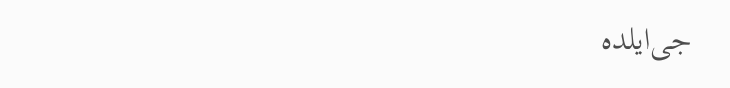جی‌ایلده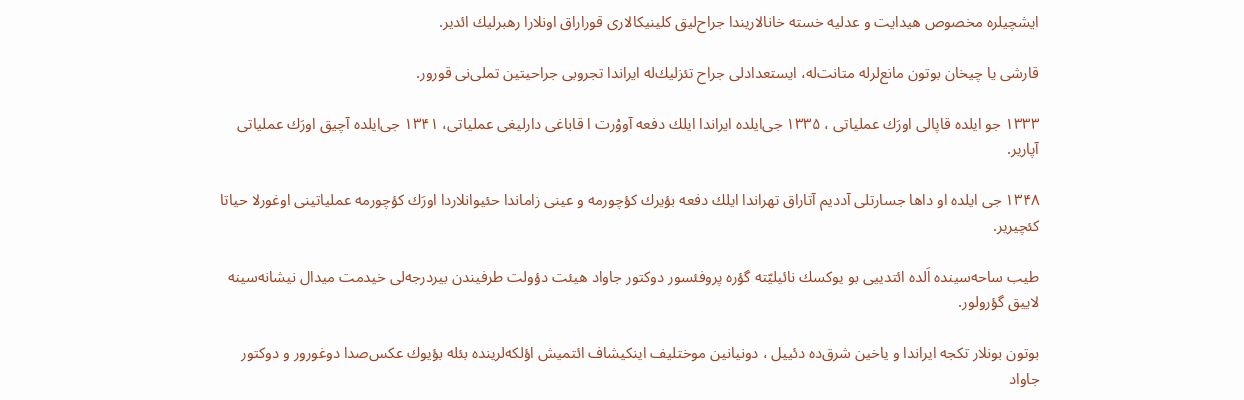ایشچیلره مخصوص هیدایت و عدلیه خسته‌ ‌خانالاریندا جراح‌لیق كلینیكالاری قوراراق اونلارا رهبرلیك ائدیر.

قارشی ‌یا چیخان بوتون مانع‌لرله متانت‌له، ایستعدادلی جراح تئزلیك‌له ایراندا تجروبی جراحیتین تملی‌نی قورور.

۱۳۳۳ جو ایلده قاپالی اورَك عملیاتی ، ۱۳۳۵ جی‌ایلده ایراندا ایلك ‌دفعه آووْرت ا قاباغی دارلیغی عملیاتی، ۱۳۴۱ جی‌ایلده آچیق اورَك عملیاتی آپاریر.

۱۳۴۸ جی ایلده او داها جسارتلی آددیم آتاراق تهراندا ایلك دفعه بؤیرك كؤچورمه و عینی زاماندا حئیوانلاردا اورَك كؤچورمه عملیاتینی اوغورلا حیاتا كئچیریر.

طیب ساحه‌سینده اَلده ائتدییی بو یوكسك نائیلیّته گؤره پروفئسور دوكتور جاواد هیئت دؤولت طرفیندن بیردرجه‌لی خیدمت میدال نیشانه‌سینه لاییق گؤرولور.

بوتون بونلار تكجه ایراندا و یاخین شرق‌ده دئییل ، دونیانین موختلیف اینكیشاف ائتمیش اؤلكه‌لرینده بئله بؤیوك عكس‌صدا دوغورور و دوكتور جاواد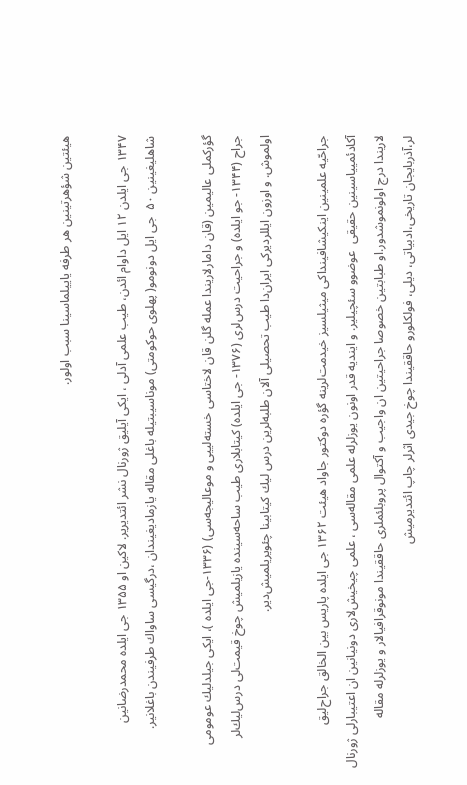هیئتین شؤهرتینین هر طرفه یاییلماسینا سبب اولور.

۱۳۴۷ جی ایلدن ۱۲ ایل داوام ائدن، طیب علمی آدلی ، ایكی آیلیق ژورنال نشر ائتدیریر. لاكین او ۱۳۵۵ جی ایلده محمدرضانین شاهلیغینین ۵۰  جی ایل دونومو( پهلوی حوكومتی) موناسیبتیله باغلی مقاله یازمادیغیندان ،‌درگیسی ساواك طرفیندن باغلانیر.

گؤركملی عالیمین (قان دامارلاریندا عمله گلن قان لاختاسی‌ خسته‌لییی و موعالیجه‌سی) (۱۳۳۶-جی ایلده )، ایكی جیلدلیك عومومی جراح (۱۳۴۴- جو ایلده) و جراحیت درس‌لری (۱۳۷۶- جی ایلده) كیتابلاری طیب ساحه‌سینده یازیلمیش چوخ قیمت‌لی درس‌لیك‌لر اولموش. و اوزون ایللردیركی ایران‌دا طیب تحصیلی آلان طلبه‌لرین درس لیك كیتابینا چئویریلمیش‌دیر.

جراحّیه علمینین اینكیشافینداكی میثیلسیز خیدمت‌لرینه گؤره دوكتور جاواد هیئت ۱۳۶۲ جی ایلده پاریس بین الخالق جراح‌لیق آكادئمییاسینین حقیقی  عوضوو سئچیلیر. و ایندیه قدر اونون یوزلرله علمی مقاله‌سی ، علمی چیخیش‌لاری دونیانین ان اعتیبارلی ژورنال لاریندا درج اولونموشدور.او طبابتین خصوصا جراحیتین ان واجیب و آكتوال پروبلئملری حاققیندا مونوقرافیالار و یوزلرله مقاله لر،آذربایجان تاریخی،ادبیاتی، دیلی، فولكلورو حاققیندا چوخ جیدی اثرلر چاپ ائتدیرمیش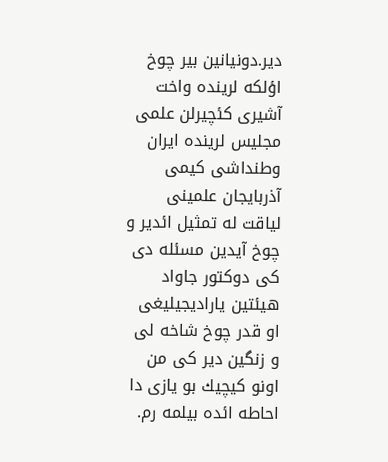دیر.دونیانین بیر چوخ اؤلكه لرینده واخت آشیری كئچیرلن علمی مجلیس لرینده ایران وطنداشی كیمی آذربایجان علمینی لیاقت له تمثیل ائدیر و چوخ آیدین مسئله دی كی دوكتور جاواد هیئتین یارادیجیلیغی او قدر چوخ شاخه لی و زنگین دیر كی من اونو كیچیك بو یازی دا احاطه ائده بیلمه رم.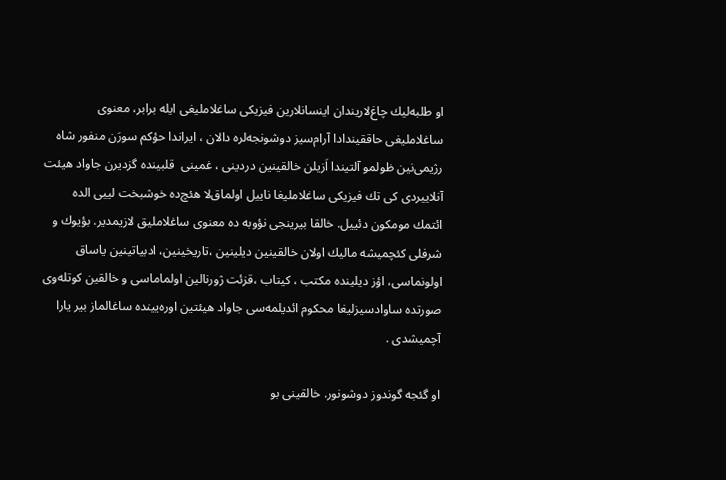او طلبه‌لیك چاغ‌لاریندان اینسانلارین فیزیكی ساغلاملیغی ایله برابر، معنوی ساغلاملیغی حاققیندادا آرام‌سیز دوشونجه‌لره دالان ، ایراندا حؤكم سورَن منفور شاه رژیمی‌نین ظولمو آلتیندا اَزیلن خالقینین دردینی ، غمینی  قلبینده گزدیرن جاواد هیئت آنلاییردی‌ كی تك فیزیكی ساغلاملیغا ناییل اولماق‌لا هئچ‌ده خوشبخت ‌لییی الده ائتمك مومكون دئییل. خالقا بیرینجی نؤوبه ‌ده معنوی ساغلاملیق لازیمدیر. بؤیوك و شرفلی كئچمیشه مالیك اولان خالقینین دیلینین ،تاریخینین، ادبیاتینین یاساق اولونماسی، اؤز دیلینده مكتب ، كیتاب ،‌قزئت ژورنالین اولماماسی و خالقین كوتله‌وی صورتده ساوادسیزلیغا محكوم ائدیلمه‌سی جاواد هیئتین اوره‌یینده ساغالماز بیر یارا آچمیشدی .

او گئجه گوندوز دوشونور. خالقینی بو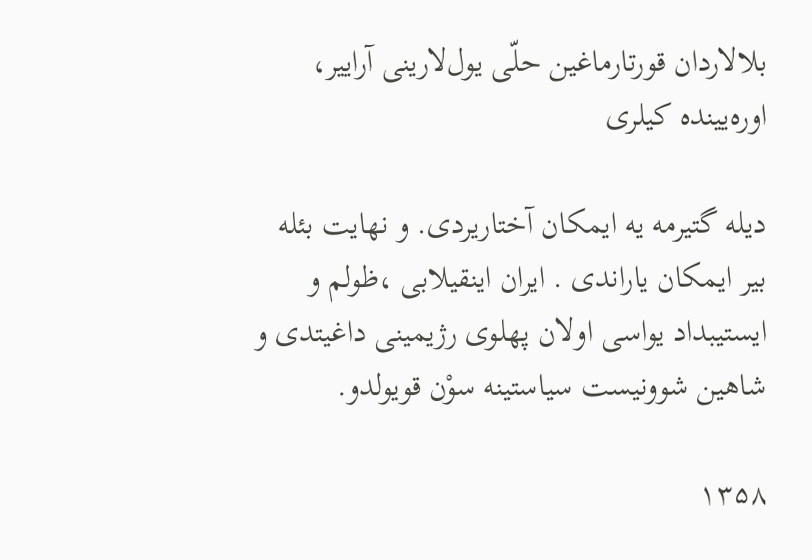بلالاردان قورتارماغین حلّی یول‌لارینی آراییر، اوره‌یینده‌ كیلری

دیله گتیرمه ‌یه ایمكان آختاریردی. و نهایت بئله بیر ایمكان یاراندی . ایران اینقیلابی ،‌ظولم و ایستیبداد یواسی اولان پهلوی رژیمینی داغیتدی و شاهین شوونیست سیاستینه سوْن قویولدو.

۱۳۵۸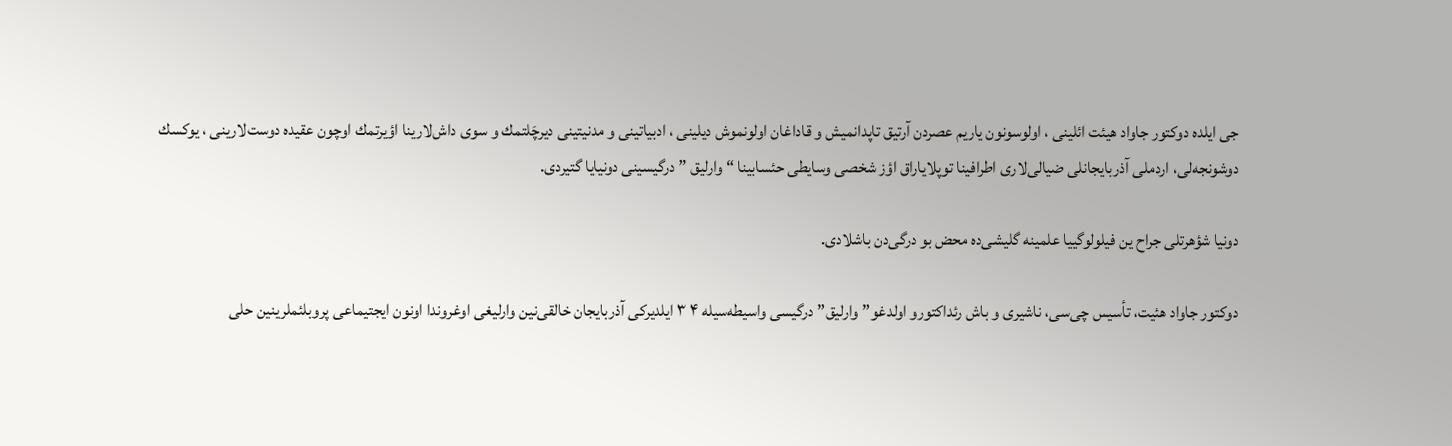جی ایلده دوكتور جاواد هیئت ائلینی ، اولوسونون یاریم عصردن آرتیق تاپدانمیش و قاداغان اولونموش دیلینی ، ادبیاتینی و مدنیتینی دیرچَلتمك و سوی داش‌لارینا اؤیرتمك اوچون عقیده دوست‌لارینی ، یوكسك دوشونجه‌لی، اردملی آذربایجانلی ضیالی‌لاری اطرافینا توپلایاراق اؤز شخصی وسایطی حئسابینا “ وارلیق ” درگیسینی دونیایا گتیردی.

دونیا شؤهرتلی جراح ‌ین فیلولوگییا علمینه گلیشی‌ده محض بو درگی‌دن باشلادی.

دوكتور جاواد هئیت، تأسیس چی‌سی، ناشیری و باش رئداكتورو اولدغو”وارلیق” درگیسی واسیطه‌سیله ۴ ۳ ایلدیركی آذربایجان خالقی‌نین وارلیغی اوغروندا اونون ایجتیماعی پروبلئملرینین حلی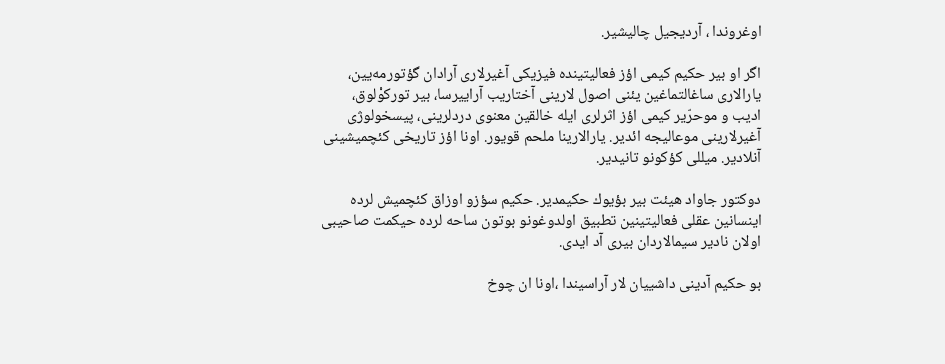اوغروندا ، آردیجیل چالیشیر.

اگر او بیر حكیم ‌كیمی اؤز فعالیتینده فیزیكی آغیرلاری آرادان گؤتورمه‌یین، یارالاری ساغالتماغین یئنی اصول ‌لارینی آختاریب آراییرسا، بیر توركوْلوق، ادیب و موحرّیر كیمی اؤز اثرلری ایله خالقین معنوی دردلرینی، پیسخولوژی آغیرلارینی موعالیجه ائدیر. یارالارینا ملحم قویور. اونا اؤز تاریخی كئچمیشینی آنلادیر. میللی كؤكونو تانیدیر.

دوكتور جاواد هیئت بیر بؤیوك حكیمدیر. حكیم سؤزو اوزاق كئچمیش لرده اینسانین عقلی فعالیتینین تطبیق اولدوغونو بوتون ساحه لرده حیكمت صاحیبی اولان نادیر سیمالاردان بیری آد ایدی.

بو حكیم آدینی داشییان لار آراسیندا ،اونا ان چوخ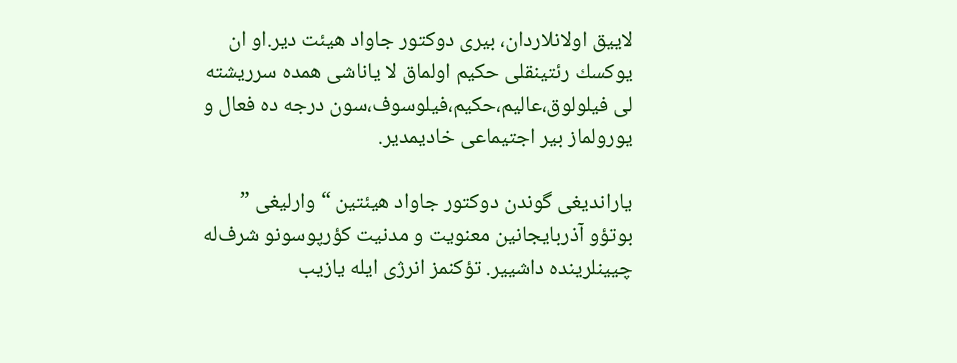لاییق اولانلاردان، بیری دوكتور جاواد هیئت دیر.او ان یوكسك رئتینقلی حكیم اولماق لا یاناشی همده سرریشته لی فیلولوق،عالیم،حكیم،فیلوسوف،سون درجه ده فعال و یورولماز بیر اجتیماعی خادیمدیر.

یاراندیغی ‌گوندن دوكتور جاواد هیئتین “ وارلیغی ” بوتؤو آذربایجانین معنویت و مدنیت كؤرپوسونو شرف‌له چیینلرینده داشییر. تؤكنمز انرژی ایله یازیب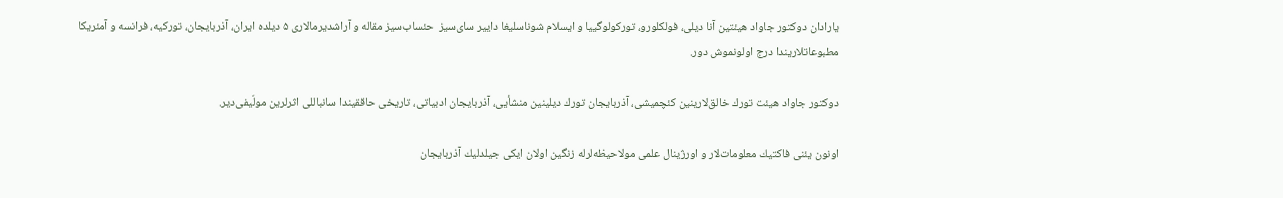یارادان دوكتور جاواد هیئتین آنا دیلی، فولكلورو، توركولوگییا و ایسلام شوناسلیغا داییر سای‌سیز  حئساب‌سیز مقاله و آراشدیرمالاری ۵ دیلده ایران، آذربایجان، توركیه، فرانسه و آمئریكا مطبوعاتلاریندا درج اولونموش دور.

دوكتور جاواد هیئت تورك خالق‌لارینین كئچمیشی، آذربایجان تورك دیلینین منشأیی، آذربایجان ادبیاتی، تاریخی حاققیندا سانباللی اثرلرین مولّیفی‌دیر.

اونون یئنی فاكتیك معلومات‌لار و اورژینال علمی مولاحیظه‌لرله زنگین اولان ایكی جیلدلیك آذربایجان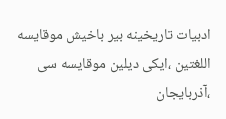ادبیات تاریخینه بیر باخیش موقایسه‌ اللغتین ،ایكی دیلین موقایسه ‌سی ،آذربایجان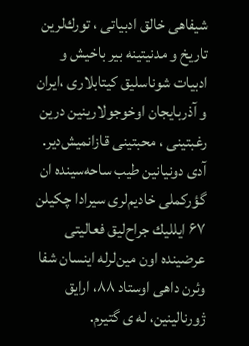شیفاهی خالق ادبیاتی ، تورك‌لرین تاریخ و مدنیتینه بیر باخیش و ادبیات شوناسلیق كیتابلاری ،ایران و آذربایجان اوخوجولارینین درین رغبتینی ، محبتینی قازانمیش‌دیر. آدی دونیانین طیب ساحه‌سینده ان گؤركملی خادیم‌لری سیرادا چكیلن ۶۷ ایللیك جراح‌لیق فعالیتی عرضینده اون مین‌لرله اینسان شفا وئرن داهی اوستاد ۸۸، ارایق ژورنالینین، له ی گتیرم.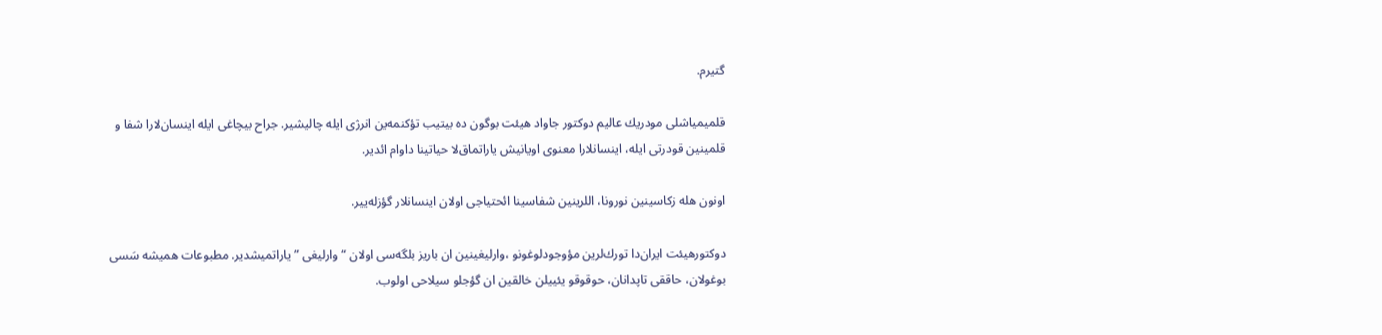گتیرم.

قلمیمیاشلی مودریك عالیم دوكتور جاواد هیئت بوگون ده بیتیب تؤكنمه‌ین انرژی ایله چالیشیر. جراح بیچاغی ایله اینسان‌لارا شفا و قلمینین قودرتی‌ ایله، اینسانلارا معنوی اویانیش یاراتماق‌لا حیاتینا داوام ائدیر.

اونون هله زكاسینین نورونا، اللرینین شفاسینا ائحتیاجی اولان اینسانلار گؤزله‌ییر.

دوكتورهیئت ایران‌دا تورك‌لرین مؤوجودلوغونو ،‌وارلیغینین ان باریز بلگه‌سی اولان “ وارلیغی ” یاراتمیشدیر. مطبوعات همیشه ‌سَسی بوغولان، حاققی تاپدانان، حوقوقو یئییلن خالقین ان گؤجلو سیلاحی اولوب.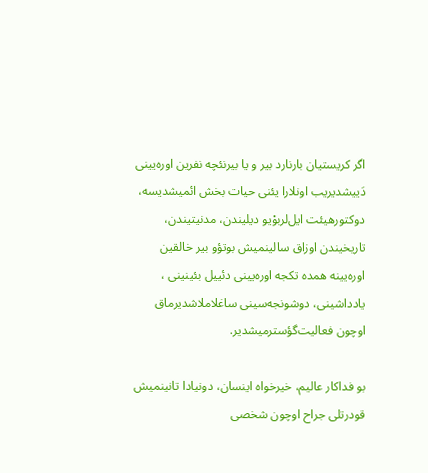اگر كریستیان بارنارد بیر و یا بیرنئچه نفرین اوره‌یینی دَییشدیریب اونلارا یئنی حیات بخش ائمیشدیسه، دوكتورهیئت ایل‌لربوْیو دیلیندن، مدنیتیندن، تاریخیندن اوزاق سالینمیش بوتؤو بیر خالقین اوره‌یینه همده تكجه اوره‌یینی دئییل بئینینی ، یادداشینی، دوشونجه‌سینی ساغلاملاشدیرماق اوچون فعالیت‌گؤسترمیشدیر.

بو فداكار عالیم، خیرخواه اینسان، دونیادا تانینمیش قودرتلی جراح اوچون شخصی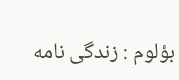بؤلوم : زندگی نامه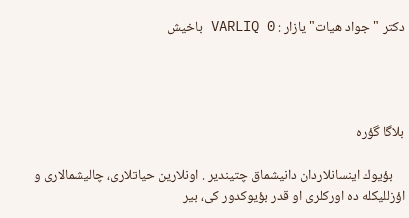دكتر "جواد هیات" یازار : VARLIQ 0 باخیش




بلاگا گؤره

    بؤیوك اینسانلاردان دانیشماق چتیندیر . اونلارین حیاتلاری، چالیشمالاری و اؤزللیكله ده اوركلری او قدر بؤیوكدور كی، بیر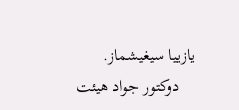یازییا سیغیشماز.
    دوكتور جواد هیئت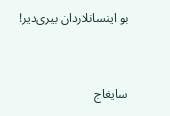بو اینسانلاردان بیری‌دیر!


سایغاج